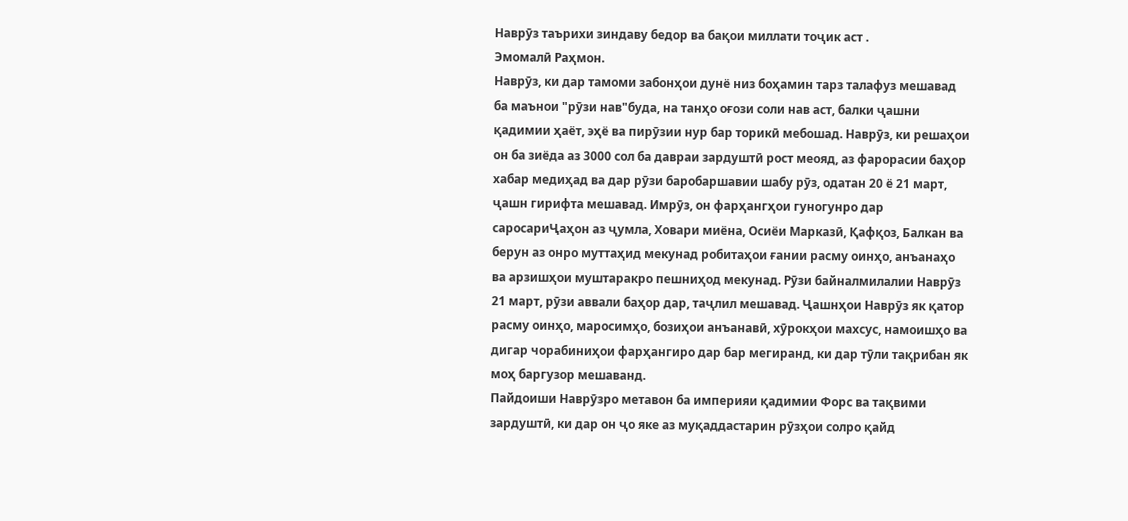Наврӯз таърихи зиндаву бедор ва бақои миллати тоҷик аст .
Эмомалӣ Раҳмон.
Наврӯз, ки дар тамоми забонҳои дунё низ боҳамин тарз талафуз мешавад ба маънои "рӯзи нав"буда, на танҳо оғози соли нав аст, балки ҷашни қадимии ҳаёт, эҳё ва пирӯзии нур бар торикӣ мебошад. Наврӯз, ки решаҳои он ба зиёда аз 3000 сол ба давраи зардуштӣ рост меояд, аз фарорасии баҳор хабар медиҳад ва дар рӯзи баробаршавии шабу рӯз, одатан 20 ё 21 март, ҷашн гирифта мешавад. Имрӯз, он фарҳангҳои гуногунро дар саросариҶаҳон аз ҷумла, Ховари миёна, Осиёи Марказӣ, Қафқоз, Балкан ва берун аз онро муттаҳид мекунад робитаҳои ғании расму оинҳо, анъанаҳо ва арзишҳои муштаракро пешниҳод мекунад. Рӯзи байналмилалии Наврӯз 21 март, рӯзи аввали баҳор дар, таҷлил мешавад. Ҷашнҳои Наврӯз як қатор расму оинҳо, маросимҳо, бозиҳои анъанавӣ, хӯрокҳои махсус, намоишҳо ва дигар чорабиниҳои фарҳангиро дар бар мегиранд, ки дар тӯли тақрибан як моҳ баргузор мешаванд.
Пайдоиши Наврӯзро метавон ба империяи қадимии Форс ва тақвими зардуштӣ, ки дар он ҷо яке аз муқаддастарин рӯзҳои солро қайд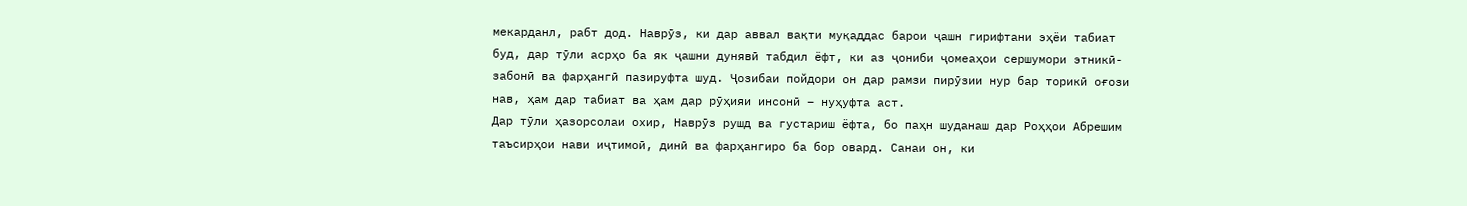мекарданл, рабт дод. Наврӯз, ки дар аввал вақти муқаддас барои ҷашн гирифтани эҳёи табиат буд, дар тӯли асрҳо ба як ҷашни дунявӣ табдил ёфт, ки аз ҷониби ҷомеаҳои сершумори этникӣ-забонӣ ва фарҳангӣ пазируфта шуд. Ҷозибаи пойдори он дар рамзи пирӯзии нур бар торикӣ оғози нав, ҳам дар табиат ва ҳам дар рӯҳияи инсонӣ – нуҳуфта аст.
Дар тӯли ҳазорсолаи охир, Наврӯз рушд ва густариш ёфта, бо паҳн шуданаш дар Роҳҳои Абрешим таъсирҳои нави иҷтимоӣ, динӣ ва фарҳангиро ба бор овард. Санаи он, ки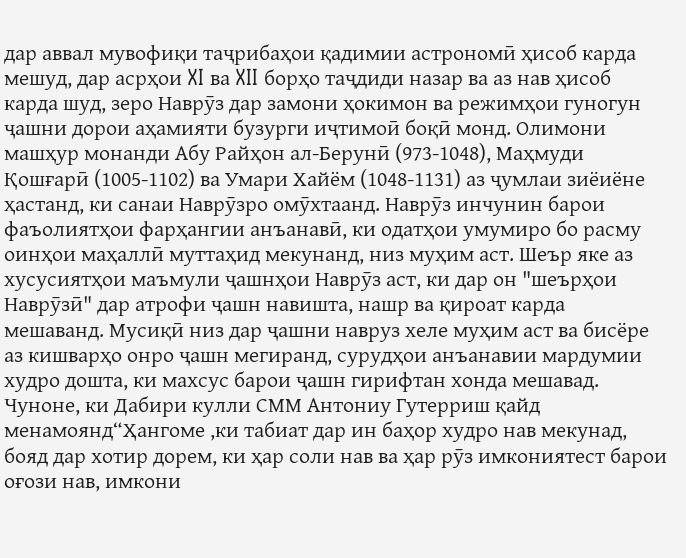дар аввал мувофиқи таҷрибаҳои қадимии астрономӣ ҳисоб карда мешуд, дар асрҳои XI ва XII борҳо таҷдиди назар ва аз нав ҳисоб карда шуд, зеро Наврӯз дар замони ҳокимон ва режимҳои гуногун ҷашни дорои аҳамияти бузурги иҷтимоӣ боқӣ монд. Олимони машҳур монанди Абу Райҳон ал-Берунӣ (973-1048), Маҳмуди Қошғарӣ (1005-1102) ва Умари Хайём (1048-1131) аз ҷумлаи зиёиёне ҳастанд, ки санаи Наврӯзро омӯхтаанд. Наврӯз инчунин барои фаъолиятҳои фарҳангии анъанавӣ, ки одатҳои умумиро бо расму оинҳои маҳаллӣ муттаҳид мекунанд, низ муҳим аст. Шеър яке аз хусусиятҳои маъмули ҷашнҳои Наврӯз аст, ки дар он "шеърҳои Наврӯзӣ" дар атрофи ҷашн навишта, нашр ва қироат карда мешаванд. Мусиқӣ низ дар ҷашни навруз хеле муҳим аст ва бисёре аз кишварҳо онро ҷашн мегиранд, сурудҳои анъанавии мардумии худро дошта, ки махсус барои ҷашн гирифтан хонда мешавад.
Чуноне, ки Дабири кулли СММ Антониу Гутерриш қайд менамоянд“Ҳангоме ,ки табиат дар ин баҳор худро нав мекунад, бояд дар хотир дорем, ки ҳар соли нав ва ҳар рӯз имкониятест барои оғози нав, имкони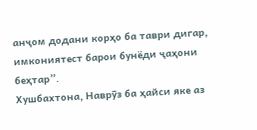анҷом додани корҳо ба таври дигар, имкониятест барои бунёди ҷаҳони беҳтар”.
Хушбахтона, Наврӯз ба ҳайси яке аз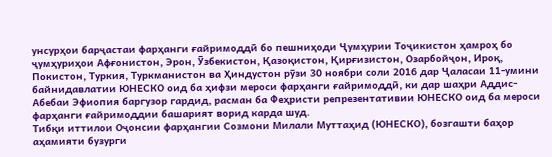унсурҳои барҷастаи фарҳанги ғайримоддӣ бо пешниҳоди Ҷумҳурии Тоҷикистон ҳамроҳ бо ҷумҳуриҳои Афғонистон, Эрон, Ӯзбекистон, Қазоқистон, Қирғизистон, Озарбойҷон, Ироқ, Покистон, Туркия, Туркманистон ва Ҳиндустон рӯзи 30 ноябри соли 2016 дар Ҷаласаи 11-умини байнидавлатии ЮНЕСКО оид ба ҳифзи мероси фарҳанги ғайримоддӣ, ки дар шаҳри Аддис-Абебаи Эфиопия баргузор гардид, расман ба Феҳристи репрезентативии ЮНЕСКО оид ба мероси фарҳанги ғайримоддии башарият ворид карда шуд.
Тибқи иттилои Оҷонсии фарҳангии Созмони Милали Муттаҳид (ЮНЕСКО), бозгашти баҳор аҳамияти бузурги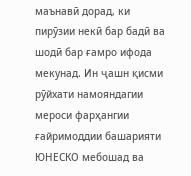маънавӣ дорад, ки пирӯзии некӣ бар бадӣ ва шодӣ бар ғамро ифода мекунад. Ин ҷашн қисми рӯйхати намояндагии мероси фарҳангии ғайримоддии башарияти ЮНЕСКО мебошад ва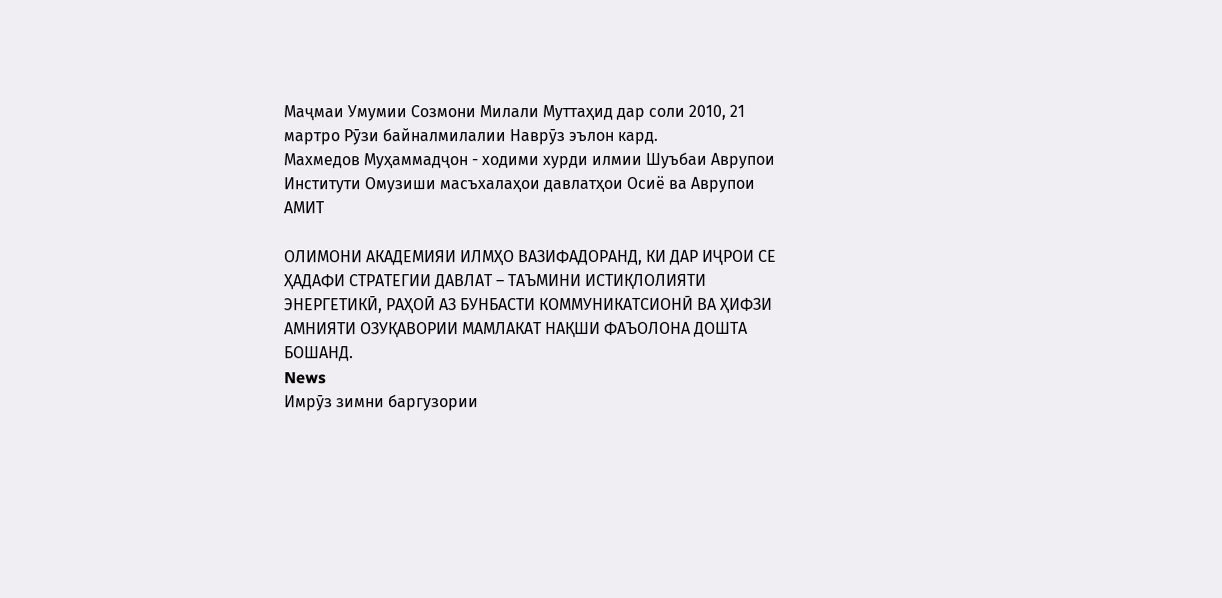Маҷмаи Умумии Созмони Милали Муттаҳид дар соли 2010, 21 мартро Рӯзи байналмилалии Наврӯз эълон кард.
Махмедов Муҳаммадҷон - ходими хурди илмии Шуъбаи Аврупои
Институти Омузиши масъхалаҳои давлатҳои Осиё ва Аврупои АМИТ

ОЛИМОНИ АКАДЕМИЯИ ИЛМҲО ВАЗИФАДОРАНД, КИ ДАР ИҶРОИ СЕ ҲАДАФИ СТРАТЕГИИ ДАВЛАТ – ТАЪМИНИ ИСТИҚЛОЛИЯТИ ЭНЕРГЕТИКӢ, РАҲОӢ АЗ БУНБАСТИ КОММУНИКАТСИОНӢ ВА ҲИФЗИ АМНИЯТИ ОЗУҚАВОРИИ МАМЛАКАТ НАҚШИ ФАЪОЛОНА ДОШТА БОШАНД.
News
Имрӯз зимни баргузории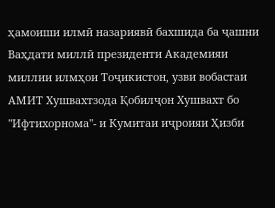ҳамоиши илмӣ назариявӣ бахшида ба ҷашни Ваҳдати миллӣ президенти Академияи миллии илмҳои Тоҷикистон, узви вобастаи АМИТ Хушвахтзода Қобилҷон Хушвахт бо "Ифтихорнома"- и Кумитаи иҷроияи Ҳизби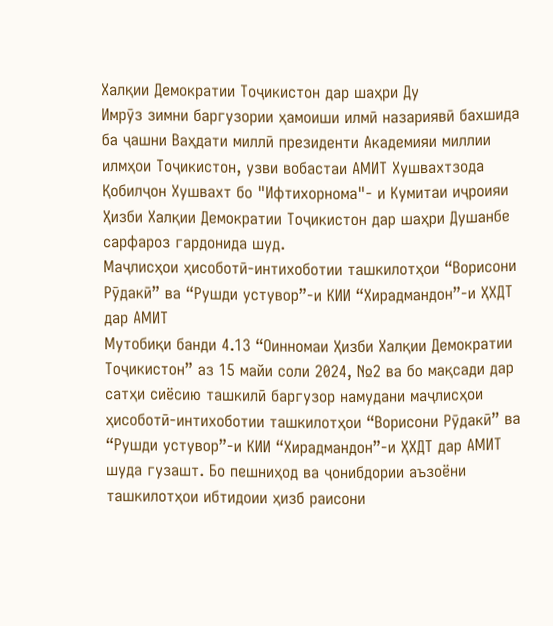Халқии Демократии Тоҷикистон дар шаҳри Ду
Имрӯз зимни баргузории ҳамоиши илмӣ назариявӣ бахшида ба ҷашни Ваҳдати миллӣ президенти Академияи миллии илмҳои Тоҷикистон, узви вобастаи АМИТ Хушвахтзода Қобилҷон Хушвахт бо "Ифтихорнома"- и Кумитаи иҷроияи Ҳизби Халқии Демократии Тоҷикистон дар шаҳри Душанбе сарфароз гардонида шуд.
Маҷлисҳои ҳисоботӣ-интихоботии ташкилотҳои “Ворисони Рӯдакӣ” ва “Рушди устувор”-и КИИ “Хирадмандон”-и ҲХДТ дар АМИТ
Мутобиқи банди 4.13 “Оинномаи Ҳизби Халқии Демократии Тоҷикистон” аз 15 майи соли 2024, №2 ва бо мақсади дар сатҳи сиёсию ташкилӣ баргузор намудани маҷлисҳои ҳисоботӣ-интихоботии ташкилотҳои “Ворисони Рӯдакӣ” ва “Рушди устувор”-и КИИ “Хирадмандон”-и ҲХДТ дар АМИТ шуда гузашт. Бо пешниҳод ва ҷонибдории аъзоёни ташкилотҳои ибтидоии ҳизб раисони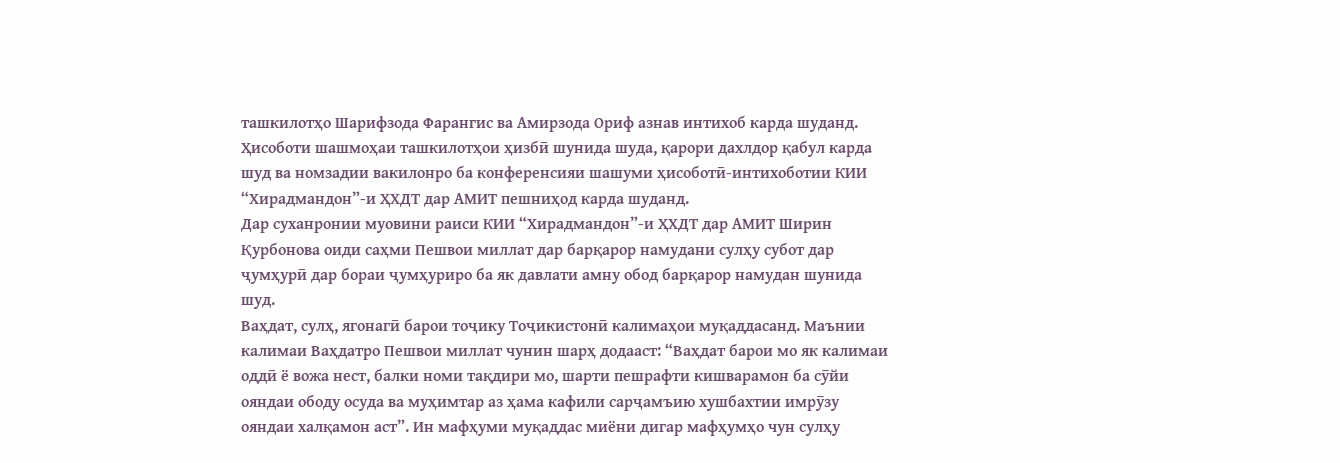ташкилотҳо Шарифзода Фарангис ва Амирзода Ориф азнав интихоб карда шуданд.
Ҳисоботи шашмоҳаи ташкилотҳои ҳизбӣ шунида шуда, қарори дахлдор қабул карда шуд ва номзадии вакилонро ба конференсияи шашуми ҳисоботӣ-интихоботии КИИ “Хирадмандон”-и ҲХДТ дар АМИТ пешниҳод карда шуданд.
Дар суханронии муовини раиси КИИ “Хирадмандон”-и ҲХДТ дар АМИТ Ширин Қурбонова оиди саҳми Пешвои миллат дар барқарор намудани сулҳу субот дар ҷумҳурӣ дар бораи ҷумҳуриро ба як давлати амну обод барқарор намудан шунида шуд.
Ваҳдат, сулҳ, ягонагӣ барои тоҷику Тоҷикистонӣ калимаҳои муқаддасанд. Маънии калимаи Ваҳдатро Пешвои миллат чунин шарҳ додааст: “Ваҳдат барои мо як калимаи оддӣ ё вожа нест, балки номи тақдири мо, шарти пешрафти кишварамон ба сӯйи ояндаи ободу осуда ва муҳимтар аз ҳама кафили сарҷамъию хушбахтии имрӯзу ояндаи халқамон аст”. Ин мафҳуми муқаддас миёни дигар мафҳумҳо чун сулҳу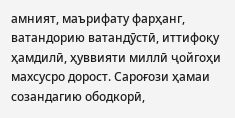амният, маърифату фарҳанг, ватандорию ватандӯстӣ, иттифоқу ҳамдилӣ, ҳуввияти миллӣ ҷойгоҳи махсусро дорост. Сароғози ҳамаи созандагию ободкорӣ,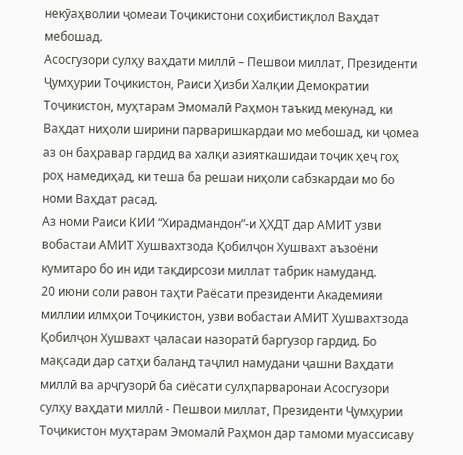некӯаҳволии ҷомеаи Тоҷикистони соҳибистиқлол Ваҳдат мебошад.
Асосгузори сулҳу ваҳдати миллӣ – Пешвои миллат, Президенти Ҷумҳурии Тоҷикистон, Раиси Ҳизби Халқии Демократии Тоҷикистон, муҳтарам Эмомалӣ Раҳмон таъкид мекунад, ки Ваҳдат ниҳоли ширини парваришкардаи мо мебошад, ки ҷомеа аз он баҳравар гардид ва халқи азияткашидаи тоҷик ҳеҷ гоҳ роҳ намедиҳад, ки теша ба решаи ниҳоли сабзкардаи мо бо номи Ваҳдат расад.
Аз номи Раиси КИИ “Хирадмандон”-и ҲХДТ дар АМИТ узви вобастаи АМИТ Хушвахтзода Қобилҷон Хушвахт аъзоёни кумитаро бо ин иди тақдирсози миллат табрик намуданд.
20 июни соли равон таҳти Раёсати президенти Академияи миллии илмҳои Тоҷикистон, узви вобастаи АМИТ Хушвахтзода Қобилҷон Хушвахт ҷаласаи назоратӣ баргузор гардид. Бо мақсади дар сатҳи баланд таҷлил намудани ҷашни Ваҳдати миллӣ ва арҷгузорӣ ба сиёсати сулҳпарваронаи Асосгузори сулҳу ваҳдати миллӣ - Пешвои миллат, Президенти Ҷумҳурии Тоҷикистон муҳтарам Эмомалӣ Раҳмон дар тамоми муассисаву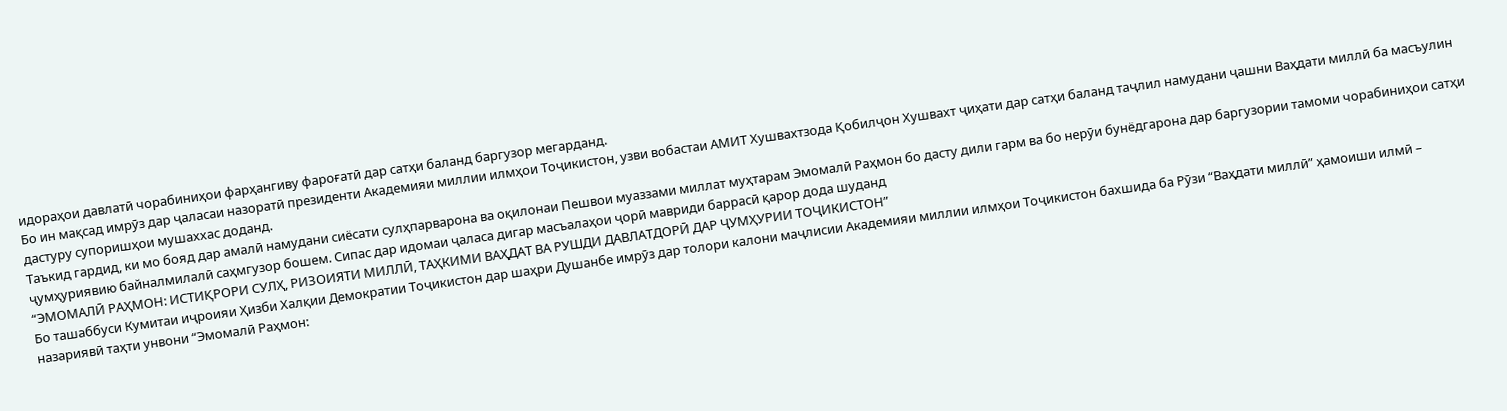идораҳои давлатӣ чорабиниҳои фарҳангиву фароғатӣ дар сатҳи баланд баргузор мегарданд.
Бо ин мақсад имрӯз дар ҷаласаи назоратӣ президенти Академияи миллии илмҳои Тоҷикистон, узви вобастаи АМИТ Хушвахтзода Қобилҷон Хушвахт ҷиҳати дар сатҳи баланд таҷлил намудани ҷашни Ваҳдати миллӣ ба масъулин дастуру супоришҳои мушаххас доданд.
Таъкид гардид, ки мо бояд дар амалӣ намудани сиёсати сулҳпарварона ва оқилонаи Пешвои муаззами миллат муҳтарам Эмомалӣ Раҳмон бо дасту дили гарм ва бо нерӯи бунёдгарона дар баргузории тамоми чорабиниҳои сатҳи ҷумҳуриявию байналмилалӣ саҳмгузор бошем. Сипас дар идомаи ҷаласа дигар масъалаҳои ҷорӣ мавриди баррасӣ қарор дода шуданд
“ЭМОМАЛӢ РАҲМОН: ИСТИҚРОРИ СУЛҲ, РИЗОИЯТИ МИЛЛӢ, ТАҲКИМИ ВАҲДАТ ВА РУШДИ ДАВЛАТДОРӢ ДАР ҶУМҲУРИИ ТОҶИКИСТОН”
Бо ташаббуси Кумитаи иҷроияи Ҳизби Халқии Демократии Тоҷикистон дар шаҳри Душанбе имрӯз дар толори калони маҷлисии Академияи миллии илмҳои Тоҷикистон бахшида ба Рӯзи “Ваҳдати миллӣ” ҳамоиши илмӣ – назариявӣ таҳти унвони “Эмомалӣ Раҳмон: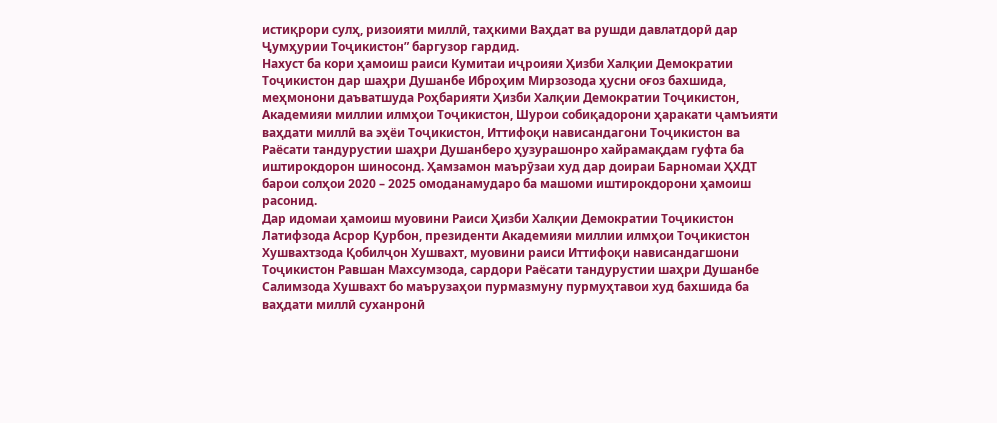истиқрори сулҳ, ризоияти миллӣ, таҳкими Ваҳдат ва рушди давлатдорӣ дар Ҷумҳурии Тоҷикистон” баргузор гардид.
Нахуст ба кори ҳамоиш раиси Кумитаи иҷроияи Ҳизби Халқии Демократии Тоҷикистон дар шаҳри Душанбе Иброҳим Мирзозода ҳусни оғоз бахшида, меҳмонони даъватшуда Роҳбарияти Ҳизби Халқии Демократии Тоҷикистон, Академияи миллии илмҳои Тоҷикистон, Шурои собиқадорони ҳаракати ҷамъияти ваҳдати миллӣ ва эҳёи Тоҷикистон, Иттифоқи нависандагони Тоҷикистон ва Раёсати тандурустии шаҳри Душанберо ҳузурашонро хайрамақдам гуфта ба иштирокдорон шиносонд. Ҳамзамон маърӯзаи худ дар доираи Барномаи ҲХДТ барои солҳои 2020 – 2025 омоданамударо ба машоми иштирокдорони ҳамоиш расонид.
Дар идомаи ҳамоиш муовини Раиси Ҳизби Халқии Демократии Тоҷикистон Латифзода Асрор Қурбон, президенти Академияи миллии илмҳои Тоҷикистон Хушвахтзода Қобилҷон Хушвахт, муовини раиси Иттифоқи нависандагшони Тоҷикистон Равшан Махсумзода, сардори Раёсати тандурустии шаҳри Душанбе Салимзода Хушвахт бо маърузаҳои пурмазмуну пурмуҳтавои худ бахшида ба ваҳдати миллӣ суханронӣ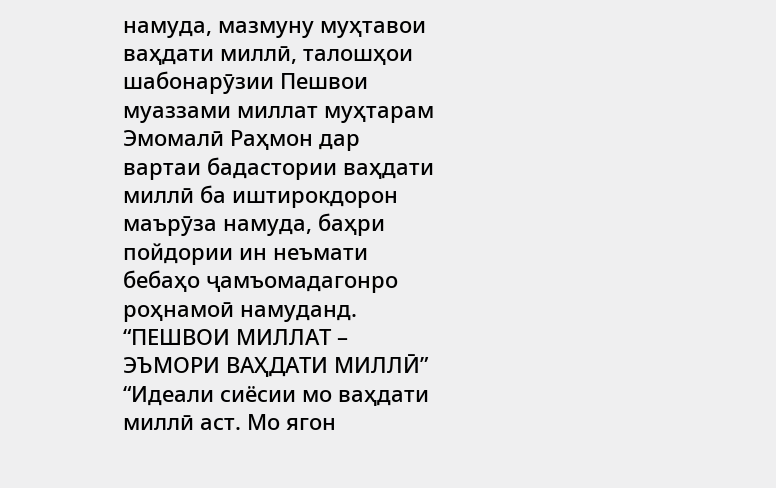намуда, мазмуну муҳтавои ваҳдати миллӣ, талошҳои шабонарӯзии Пешвои муаззами миллат муҳтарам Эмомалӣ Раҳмон дар вартаи бадастории ваҳдати миллӣ ба иштирокдорон маърӯза намуда, баҳри пойдории ин неъмати бебаҳо ҷамъомадагонро роҳнамоӣ намуданд.
“ПЕШВОИ МИЛЛАТ – ЭЪМОРИ ВАҲДАТИ МИЛЛӢ”
“Идеали сиёсии мо ваҳдати миллӣ аст. Мо ягон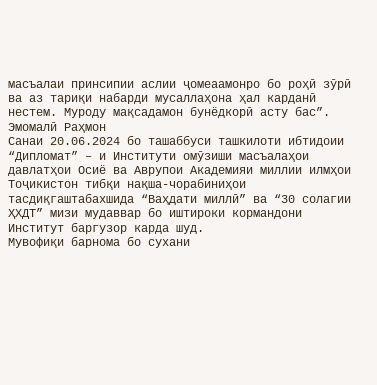масъалаи принсипии аслии ҷомеаамонро бо роҳӣ зӯрӣ ва аз тариқи набарди мусаллаҳона ҳал карданӣ нестем. Муроду мақсадамон бунёдкорӣ асту бас”.
Эмомалӣ Раҳмон
Санаи 20.06.2024 бо ташаббуси ташкилоти ибтидоии “Дипломат” – и Институти омӯзиши масъалаҳои давлатҳои Осиё ва Аврупои Академияи миллии илмҳои Тоҷикистон тибқи нақша-чорабиниҳои тасдиқгаштабахшида “Ваҳдати миллӣ” ва “30 солагии ҲХДТ” мизи мудаввар бо иштироки кормандони Институт баргузор карда шуд.
Мувофиқи барнома бо сухани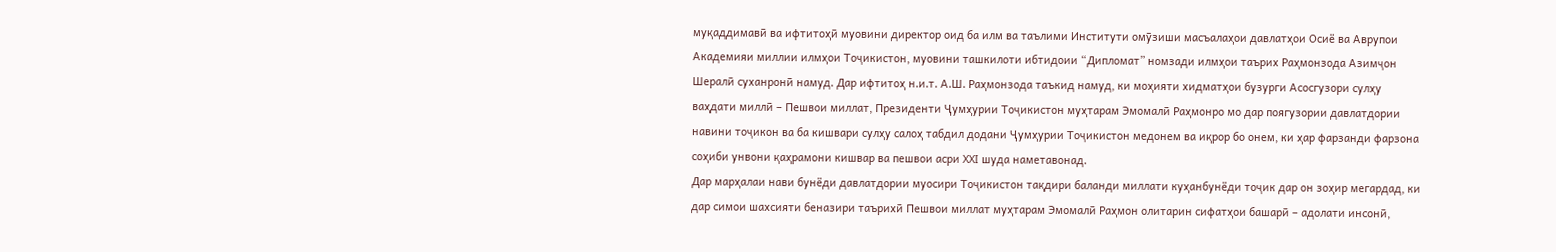муқаддимавӣ ва ифтитоҳӣ муовини директор оид ба илм ва таълими Институти омӯзиши масъалаҳои давлатҳои Осиё ва Аврупои Академияи миллии илмҳои Тоҷикистон, муовини ташкилоти ибтидоии “Дипломат” номзади илмҳои таърих Раҳмонзода Азимҷон Шералӣ суханронӣ намуд. Дар ифтитоҳ н.и.т. А.Ш. Раҳмонзода таъкид намуд, ки моҳияти хидматҳои бузурги Асосгузори сулҳу ваҳдати миллӣ – Пешвои миллат, Президенти Ҷумҳурии Тоҷикистон муҳтарам Эмомалӣ Раҳмонро мо дар поягузории давлатдории навини тоҷикон ва ба кишвари сулҳу салоҳ табдил додани Ҷумҳурии Тоҷикистон медонем ва иқрор бо онем, ки ҳар фарзанди фарзона соҳиби унвони қаҳрамони кишвар ва пешвои асри XXI шуда наметавонад.
Дар марҳалаи нави бунёди давлатдории муосири Тоҷикистон тақдири баланди миллати куҳанбунёди тоҷик дар он зоҳир мегардад, ки дар симои шахсияти беназири таърихӣ Пешвои миллат муҳтарам Эмомалӣ Раҳмон олитарин сифатҳои башарӣ – адолати инсонӣ,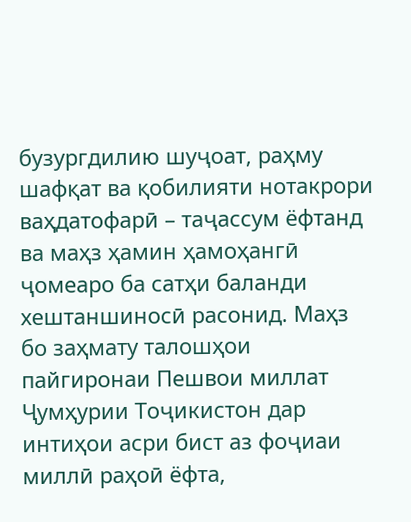бузургдилию шуҷоат, раҳму шафқат ва қобилияти нотакрори ваҳдатофарӣ – таҷассум ёфтанд ва маҳз ҳамин ҳамоҳангӣ ҷомеаро ба сатҳи баланди хештаншиносӣ расонид. Маҳз бо заҳмату талошҳои пайгиронаи Пешвои миллат Ҷумҳурии Тоҷикистон дар интиҳои асри бист аз фоҷиаи миллӣ раҳоӣ ёфта,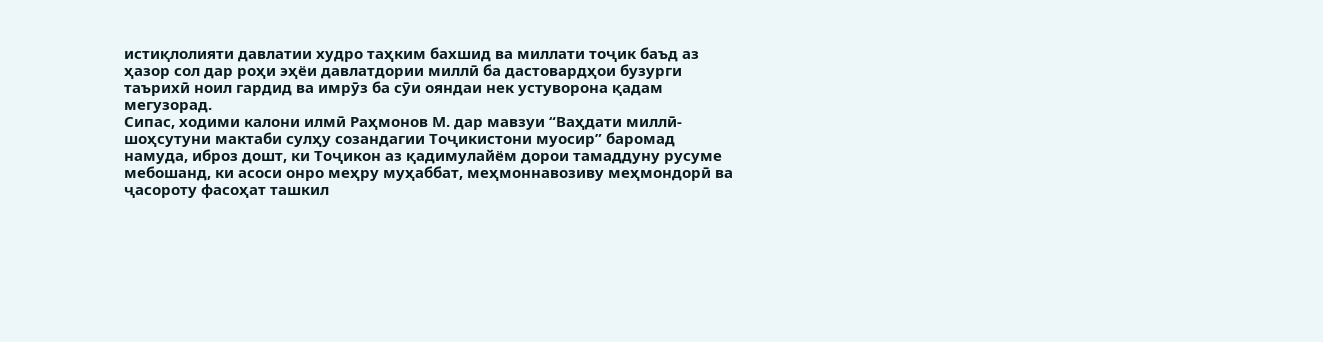истиқлолияти давлатии худро таҳким бахшид ва миллати тоҷик баъд аз ҳазор сол дар роҳи эҳёи давлатдории миллӣ ба дастовардҳои бузурги таърихӣ ноил гардид ва имрӯз ба сӯи ояндаи нек устуворона қадам мегузорад.
Сипас, ходими калони илмӣ Раҳмонов М. дар мавзуи “Ваҳдати миллӣ-шоҳсутуни мактаби сулҳу созандагии Тоҷикистони муосир” баромад намуда, иброз дошт, ки Тоҷикон аз қадимулайём дорои тамаддуну русуме мебошанд, ки асоси онро меҳру муҳаббат, меҳмоннавозиву меҳмондорӣ ва ҷасороту фасоҳат ташкил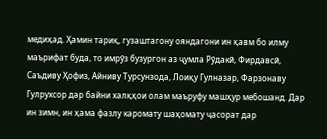медиҳад. Ҳамин тариқ, гузаштагону ояндагони ин қавм бо илму маърифат буда, то имрӯз бузургон аз ҷумла Рӯдакӣ, Фирдавсӣ, Саъдиву Ҳофиз, Айниву Турсунзода, Лоиқу Гулназар, Фарзонаву Гулрухсор дар байни халқҳои олам маъруфу машҳур мебошанд. Дар ин зимн, ин ҳама фазлу каромату шаҳомату ҷасорат дар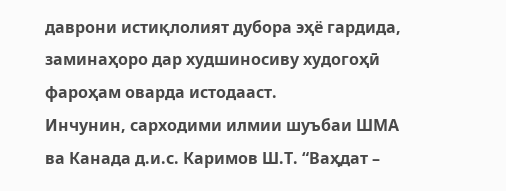даврони истиқлолият дубора эҳё гардида, заминаҳоро дар худшиносиву худогоҳӣ фароҳам оварда истодааст.
Инчунин, сарходими илмии шуъбаи ШМА ва Канада д.и.с. Каримов Ш.Т. “Ваҳдат –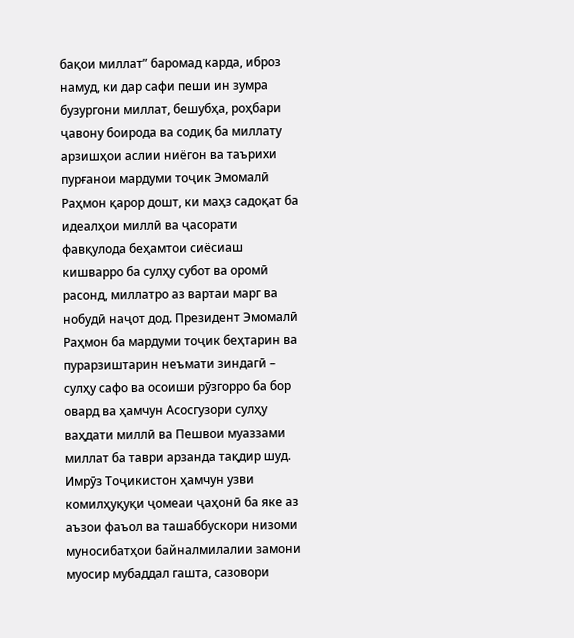бақои миллат” баромад карда, иброз намуд, ки дар сафи пеши ин зумра бузургони миллат, бешубҳа, роҳбари ҷавону боирода ва содиқ ба миллату арзишҳои аслии ниёгон ва таърихи пурғанои мардуми тоҷик Эмомалӣ Раҳмон қарор дошт, ки маҳз садоқат ба идеалҳои миллӣ ва ҷасорати фавқулода беҳамтои сиёсиаш кишварро ба сулҳу субот ва оромӣ расонд, миллатро аз вартаи марг ва нобудӣ наҷот дод. Президент Эмомалӣ Раҳмон ба мардуми тоҷик беҳтарин ва пурарзиштарин неъмати зиндагӣ – сулҳу сафо ва осоиши рӯзгорро ба бор овард ва ҳамчун Асосгузори сулҳу ваҳдати миллӣ ва Пешвои муаззами миллат ба таври арзанда тақдир шуд.
Имрӯз Тоҷикистон ҳамчун узви комилҳуқуқи ҷомеаи ҷаҳонӣ ба яке аз аъзои фаъол ва ташаббускори низоми муносибатҳои байналмилалии замони муосир мубаддал гашта, сазовори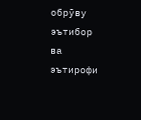обрӯву эътибор ва эътирофи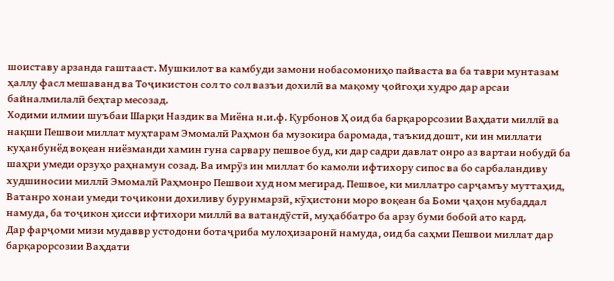шоиставу арзанда гаштааст. Мушкилот ва камбуди замони нобасомониҳо пайваста ва ба таври мунтазам ҳаллу фасл мешаванд ва Тоҷикистон сол то сол вазъи дохилӣ ва мақому ҷойгоҳи худро дар арсаи байналмилалӣ беҳтар месозад.
Ходими илмии шуъбаи Шарқи Наздик ва Миёна н.и.ф. Қурбонов Ҳ оид ба барқарорсозии Ваҳдати миллӣ ва нақши Пешвои миллат муҳтарам Эмомалӣ Раҳмон ба музокира баромада, таъкид дошт, ки ин миллати куҳанбунёд воқеан ниёзманди хамин гуна сарвару пешвое буд, ки дар садри давлат онро аз вартаи нобудӣ ба шаҳри умеди орзуҳо раҳнамун созад. Ва имрӯз ин миллат бо камоли ифтихору сипос ва бо сарбаландиву худшиносии миллӣ Эмомалӣ Раҳмонро Пешвои худ ном мегирад. Пешвое, ки миллатро сарҷамъу муттаҳид, Ватанро хонаи умеди тоҷикони дохиливу бурунмарзӣ, кӯҳистони моро воқеан ба Боми ҷаҳон мубаддал намуда, ба тоҷикон ҳисси ифтихори миллӣ ва ватандӯстӣ, муҳаббатро ба арзу буми бобоӣ ато кард.
Дар фарҷоми мизи мудаввр устодони ботаҷриба мулоҳизаронӣ намуда, оид ба саҳми Пешвои миллат дар барқарорсозии Ваҳдати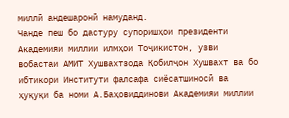миллӣ андешаронӣ намуданд.
Чанде пеш бо дастуру супоришҳои президенти Академияи миллии илмҳои Тоҷикистон, узви вобастаи АМИТ Хушвахтзода Қобилҷон Хушвахт ва бо ибтикори Институти фалсафа сиёсатшиносӣ ва ҳуқуқи ба номи А.Баҳовиддинови Академияи миллии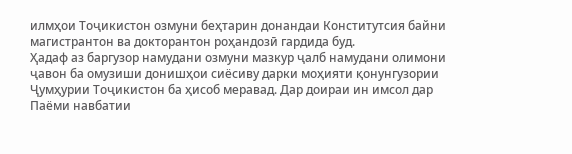илмҳои Тоҷикистон озмуни беҳтарин донандаи Конститутсия байни магистрантон ва докторантон роҳандозӣ гардида буд.
Ҳадаф аз баргузор намудани озмуни мазкур ҷалб намудани олимони ҷавон ба омузиши донишҳои сиёсиву дарки моҳияти қонунгузории Ҷумҳурии Тоҷикистон ба ҳисоб меравад. Дар доираи ин имсол дар Паёми навбатии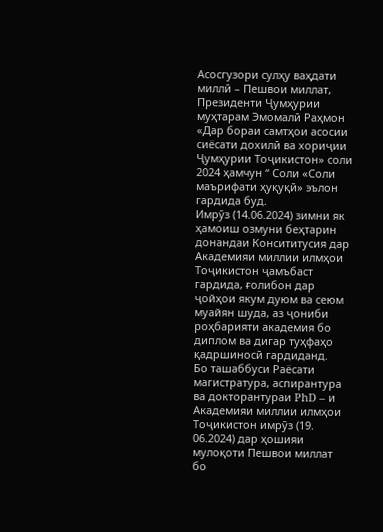Асосгузори сулҳу ваҳдати миллӣ – Пешвои миллат, Президенти Ҷумҳурии муҳтарам Эмомалӣ Раҳмон «Дар бораи самтҳои асосии сиёсати дохилӣ ва хориҷии Ҷумҳурии Тоҷикистон» соли 2024 ҳамчун “ Соли «Соли маърифати ҳуқуқӣ» эълон гардида буд.
Имрӯз (14.06.2024) зимни як ҳамоиш озмуни беҳтарин донандаи Консититусия дар Академияи миллии илмҳои Тоҷикистон ҷамъбаст гардида, ғолибон дар ҷойҳои якум дуюм ва сеюм муайян шуда, аз ҷониби роҳбарияти академия бо диплом ва дигар туҳфаҳо қадршиносӣ гардиданд.
Бо ташаббуси Раёсати магистратура, аспирантура ва докторантураи PhD – и Академияи миллии илмҳои Тоҷикистон имрӯз (19. 06.2024) дар ҳошияи мулоқоти Пешвои миллат бо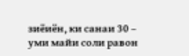зиёиён, ки санаи 30 – уми майи соли равон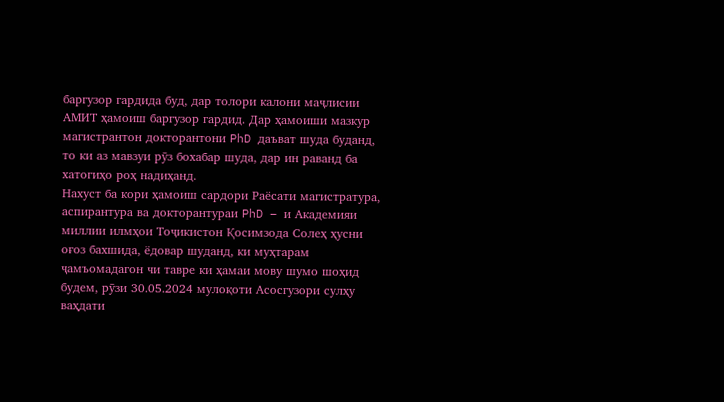баргузор гардида буд, дар толори калони маҷлисии АМИТ ҳамоиш баргузор гардид. Дар ҳамоиши мазкур магистрантон докторантони PhD даъват шуда буданд, то ки аз мавзуи рӯз бохабар шуда, дар ин раванд ба хатогиҳо роҳ надиҳанд.
Нахуст ба кори ҳамоиш сардори Раёсати магистратура, аспирантура ва докторантураи PhD – и Академияи миллии илмҳои Тоҷикистон Қосимзода Солеҳ ҳусни оғоз бахшида, ёдовар шуданд, ки муҳтарам ҷамъомадагон чи тавре ки ҳамаи мову шумо шоҳид будем, рӯзи 30.05.2024 мулоқоти Асосгузори сулҳу ваҳдати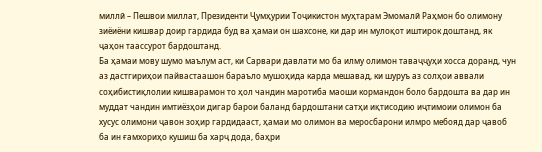миллӣ – Пешвои миллат, Президенти Ҷумҳурии Тоҷикистон муҳтарам Эмомалӣ Раҳмон бо олимону зиёиёни кишвар доир гардида буд ва ҳамаи он шахсоне, ки дар ин мулоқот иштирок доштанд, як ҷаҳон таассурот бардоштанд.
Ба ҳамаи мову шумо маълум аст, ки Сарвари давлати мо ба илму олимон таваҷҷуҳи хосса доранд, чун аз дастгириҳои пайвастаашон бараъло мушоҳида карда мешавад, ки шуруъ аз солҳои аввали соҳибистиқлолии кишварамон то ҳол чандин маротиба маоши кормандон боло бардошта ва дар ин муддат чандин имтиёзҳои дигар барои баланд бардоштани сатҳи иқтисодию иҷтимоии олимон ба хусус олимони ҷавон зоҳир гардидааст, ҳамаи мо олимон ва меросбарони илмро мебояд дар ҷавоб ба ин ғамхориҳо кушиш ба харҷ дода, баҳри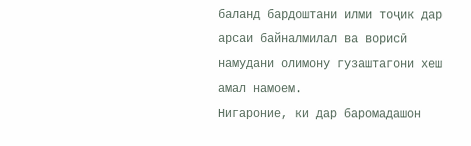баланд бардоштани илми тоҷик дар арсаи байналмилал ва ворисӣ намудани олимону гузаштагони хеш амал намоем.
Нигароние, ки дар баромадашон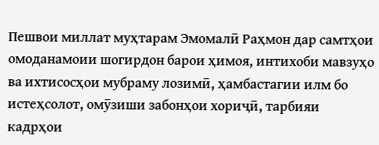Пешвои миллат муҳтарам Эмомалӣ Раҳмон дар самтҳои омоданамоии шогирдон барои ҳимоя, интихоби мавзуҳо ва ихтисосҳои мубраму лозимӣ, ҳамбастагии илм бо истеҳсолот, омӯзиши забонҳои хориҷӣ, тарбияи кадрҳои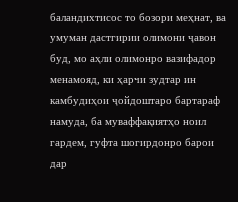баландихтисос то бозори меҳнат, ва умуман дастгирии олимони ҷавон буд, мо аҳли олимонро вазифадор менамояд, ки ҳарчи зудтар ин камбудиҳои ҷойдоштаро бартараф намуда, ба муваффақиятҳо ноил гардем, гуфта шогирдонро барои дар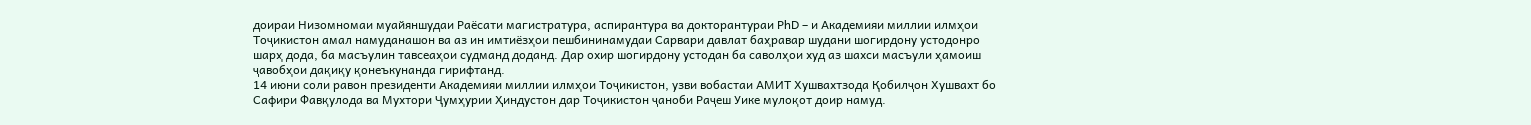доираи Низомномаи муайяншудаи Раёсати магистратура, аспирантура ва докторантураи PhD – и Академияи миллии илмҳои Тоҷикистон амал намуданашон ва аз ин имтиёзҳои пешбининамудаи Сарвари давлат баҳравар шудани шогирдону устодонро шарҳ дода, ба масъулин тавсеаҳои судманд доданд. Дар охир шогирдону устодан ба саволҳои худ аз шахси масъули ҳамоиш ҷавобҳои дақиқу қонеъкунанда гирифтанд.
14 июни соли равон президенти Академияи миллии илмҳои Тоҷикистон, узви вобастаи АМИТ Хушвахтзода Қобилҷон Хушвахт бо Сафири Фавқулода ва Мухтори Ҷумҳурии Ҳиндустон дар Тоҷикистон ҷаноби Раҷеш Уике мулоқот доир намуд.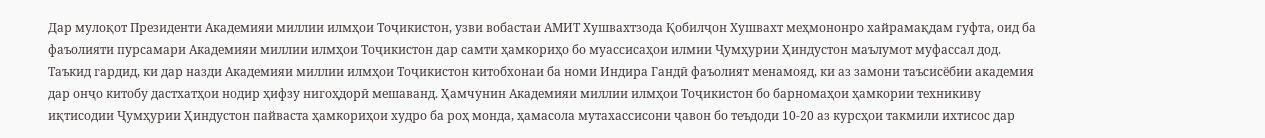Дар мулоқот Президенти Академияи миллии илмҳои Тоҷикистон, узви вобастаи АМИТ Хушвахтзода Қобилҷон Хушвахт меҳмононро хайрамақдам гуфта, оид ба фаъолияти пурсамари Академияи миллии илмҳои Тоҷикистон дар самти ҳамкориҳо бо муассисаҳои илмии Ҷумҳурии Ҳиндустон маълумот муфассал дод.
Таъкид гардид, ки дар назди Академияи миллии илмҳои Тоҷикистон китобхонаи ба номи Индира Гандӣ фаъолият менамояд, ки аз замони таъсисёбии академия дар онҷо китобу дастхатҳои нодир ҳифзу нигоҳдорӣ мешаванд. Ҳамчунин Академияи миллии илмҳои Тоҷикистон бо барномаҳои ҳамкории техникиву иқтисодии Ҷумҳурии Ҳиндустон пайваста ҳамкориҳои худро ба роҳ монда, ҳамасола мутахассисони ҷавон бо теъдоди 10-20 аз курсҳои такмили ихтисос дар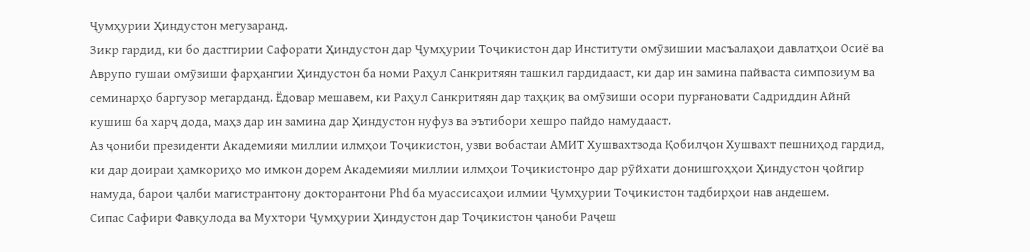Ҷумҳурии Ҳиндустон мегузаранд.
Зикр гардид, ки бо дастгирии Сафорати Ҳиндустон дар Ҷумҳурии Тоҷикистон дар Институти омӯзишии масъалаҳои давлатҳои Осиё ва Аврупо гушаи омӯзиши фарҳангии Ҳиндустон ба номи Раҳул Санкритяян ташкил гардидааст, ки дар ин замина пайваста симпозиум ва семинарҳо баргузор мегарданд. Ёдовар мешавем, ки Раҳул Санкритяян дар таҳқиқ ва омӯзиши осори пурғановати Садриддин Айнӣ кушиш ба харҷ дода, маҳз дар ин замина дар Ҳиндустон нуфуз ва эътибори хешро пайдо намудааст.
Аз ҷониби президенти Академияи миллии илмҳои Тоҷикистон, узви вобастаи АМИТ Хушвахтзода Қобилҷон Хушвахт пешниҳод гардид, ки дар доираи ҳамкориҳо мо имкон дорем Академияи миллии илмҳои Тоҷикистонро дар рӯйхати донишгоҳҳои Ҳиндустон ҷойгир намуда, барои ҷалби магистрантону докторантони Phd ба муассисаҳои илмии Ҷумҳурии Тоҷикистон тадбирҳои нав андешем.
Сипас Сафири Фавқулода ва Мухтори Ҷумҳурии Ҳиндустон дар Тоҷикистон ҷаноби Раҷеш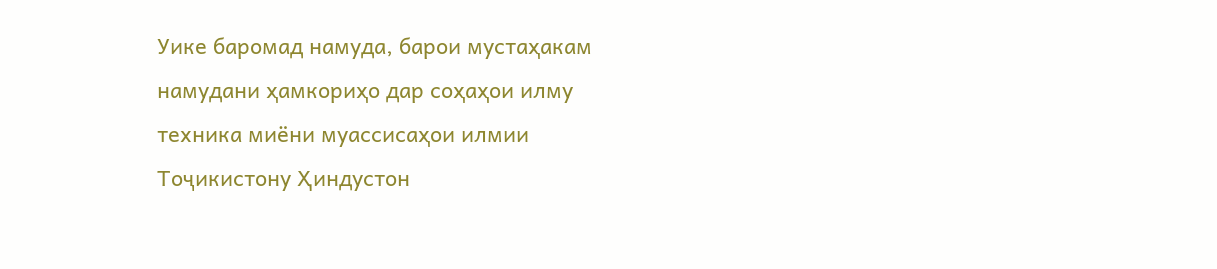Уике баромад намуда, барои мустаҳакам намудани ҳамкориҳо дар соҳаҳои илму техника миёни муассисаҳои илмии Тоҷикистону Ҳиндустон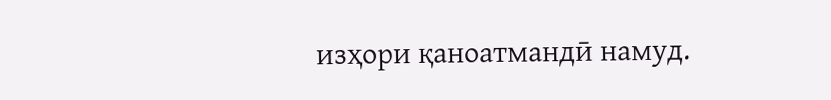изҳори қаноатмандӣ намуд.